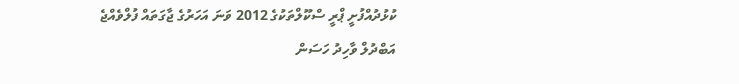ކުޅުދުއްފުށީ ޕްރީ ސްކޫލްތަކުގެ 2012 ވަނަ އަހަރުގެ ޖާގަތައް ފުލްވެއްޖެ
އަބްދުލް ވާހިދު ހަސަން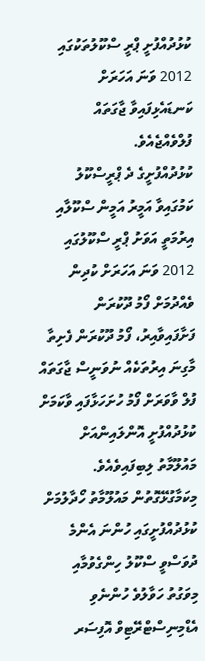ކުޅުދުއްފުށީ ޕްރީ ސްކޫލުތަކުގައި 2012 ވަނަ އަހަރަށް ކަނޑައެޅިފައިވާ ޖާގަތައް ފުލްވެއްޖެއެވެ.
ކުޅުދުއްފުށީގެ ދެ ޕްރީސްކޫލު ކަމުގައިވާ އަމީރު އަމީން ސްކޫލާއި އިރުމަތީ އަވަށު ޕްރީ ސްކޫލުގައި 2012 ވަނަ އަހަރަށް ކުދިން ވެއްދުމަށް ފޯމު ދޫކުރަން ފަށާފައިވާއިރު، ފޯމު ދޫކުރަން ފެށިތާ މާގިނަ އިރުތަކެއް ނުވަނީސް ޖާގަތައް ފުލް ވާވަރަށް ފޯމު ހުށަހަޅާފައި ވާކަމަށް ކުޅުދުއްފުށީ އޮންލައިންއަށް މައުލޫމާތު ލިބިފައިވެއެވެ.
މިކަމާގުޅޭގޮތުން މައުލޫމާތު ހޯދާލުމަށް ކުޅުދުއްފުށީގައި ހުންނަ އެންމެ ދުވަސްވީ ސްކޫލު ހިންގެވުމާއި މިވަގުތު ހަވާލުވެ ހުންނެވި އެޑްމިނިސްޓްރޭޓިވް އޮފިސަރ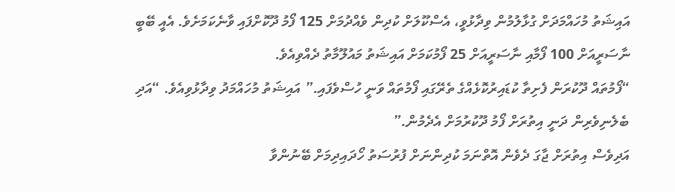އައިޝަތު މުހައްމަދަށް ގުޅާލުމުން ވިދާޅުވީ، އެސްކޫލަށް ކުދިން ވެއްދުމަށް 125 ފޯމު ދޫކޮށްފައި ވާނެކަމަށެވެ. އެއީ ބޭބީ ނާސަރީއަށް 100 ފޯމާއި ނާސަރީއަށް 25 ފޯމުކަމަށް އައިޝަތު މައުލޫމާތު ދެއްވިއެވެ.
“ފޯމުތައް ދޫކުރަން ފެށިތާ ކުޑައިރުކޮޅެއްގެ ތެރޭގައި ފޯމުތައް ވަނީ ހުސްވެފައި.” އައިޝަތު މުހައްމަދު ވިދާޅުވިއެވެ. “އަދި ބެލެނިވެރިން ދަނީ އިތުރަށް ފޯމު ދޫކުރުމަށް އެދެމުން.”
އަދިވެސް އިތުރަށް ޖާގަ ދެވެން އޮތްނަމަ ކުދިންނަށް ފުރުސަތު ހޯދައިދިމަށް ބޭނުންވާ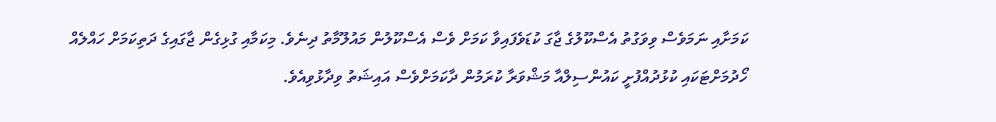ކަމަށާއި ނަމަވެސް ވިވަގުތު އެސްކޫލުގެ ޖާގަ ކުޑަވެފައިވާ ކަމަށް ވެސް އެސްކޫލުން މައުލޫމާތު ދިނެވެ. މިކަމާއި ގުޅިގެން ޖާގައިގެ ދަތިކަމަށް ހައްލެއް ހޯދުމަށްޓަކައި ކުޅުދުއްފުށީ ކައުންސިލްއާ މަޝްވަރާ ކުރަމުން ދާކަމަށްވެސް އައިޝަތު ވިދާޅުވިއެވެ.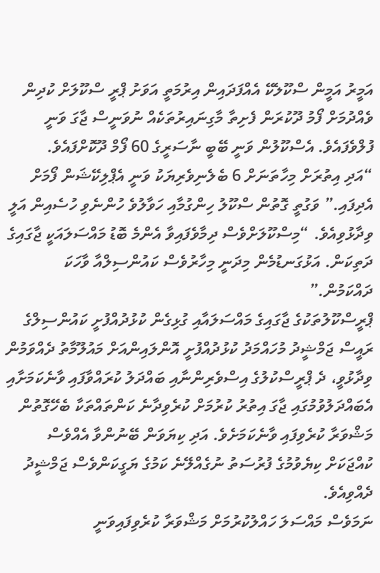އަމީރު އަމީން ސްކޫލެކޭ އެއްފަދައިން އިރުމަތީ އަވަށު ޕްރީ ސްކޫލަށް ކުދިން ވެއްދުމަށް ފޯމު ދޫކުރަން ފެށިތާ މާގިނައިރުތަކެއް ނުވަނީސް ޖާގަ ވަނީ ފުލްވެފައެވެ. އެސްކޫލުން ވަނީ ބޭބީ ނާސަރީގެ 60 ފޯމް ދޫކޮށްފައެވެ.
“އަދި އިތުރަށް މިހާތަނަށް 6 ބެލެނިވެރިޔަކު ވަނީ އެޕްލިކޭޝަން ފޯމަށް އެދިފައި.” ވަގުތީ ގޮތުން ސްކޫލު ހިންގުމާއި ހަވާލުވެ ހުންނެވި ހުސެއިން އަލީ ވިދާޅުވިއެވެ. “މިސްކޫލަށްވެސް ދިމާވެފައިވާ އެންމެ ބޮޑު މައްސަލައަކީ ޖާގައިގެ ދަތިކަން. އަޅުގަނޑުމެން މިދަނީ މިހާރުވެސް ކައުންސިލްއާ ވާހަކަ ދައްކަމުން.”
ޕްރީސްކޫލުތަކުގެ ޖާގައިގެ މައްސަލައާއި ގުޅިގެން ކުޅުދުއްފުށީ ކައުންސިލްގެ ރައީސް ޖަމްޝީދު މުހައްމަދު ކުޅުދުއްފުށީ އޮންލައިންއަށް މައުލޫމާތު ދެއްވަމުން ވިދާޅުވީ، ދެ ޕްރީސްކުލުގެ އިސްވެރިންނާއި ބައްދަލު ކުރައްވާފައި ވާނެކަމަށާއި އެބައްދަލުވުމުގައި ޖާގަ އިތުރު ކުރުމަށް ކުރެވިދާނެ ކަންތައްތަކާ ބެހޭގޮތުން މަޝްވަރާ ކުރެވިފައި ވާނެކަމަށެވެ. އަދި ކިޔަވަން ބޭނުންވާ އެއްވެސް ކުއްޖަކަށް ކިޔެވުމުގެ ފުރުސަތު ނުގެއްލޭނެ ކަމުގެ ޔަގީކަންވެސް ޖަމްޝީދު ދެއްވިއެވެ.
ނަމަވެސް މައްސަލަ ހައްލުކުރުމަށް މަޝްވަރާ ކުރެވިފައިވަނީ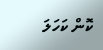ކޮން ކަހަލަ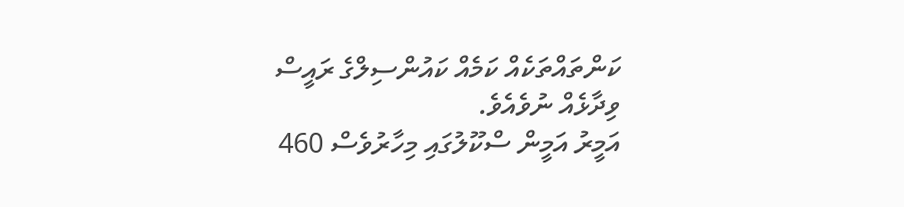ކަންތައްތަކެއް ކަމެއް ކައުންސިލްގެ ރައީސް ވިދާޅެއް ނުވެއެވެ.
އަމީރު އަމީން ސްކޫލުގައި މިހާރުވެސް 460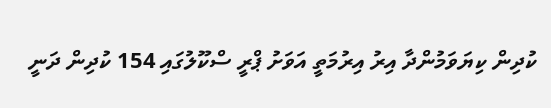ކުދިން ކިޔަވަމުންދާ އިރު އިރުމަތީ އަވަށު ޕްރީ ސްކޫލުގައި 154 ކުދިން ދަނީ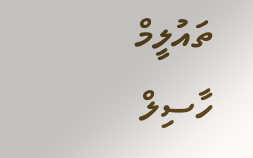ތައުލީމް ހާސިލް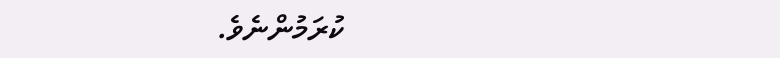ކުރަމުންނެވެ.